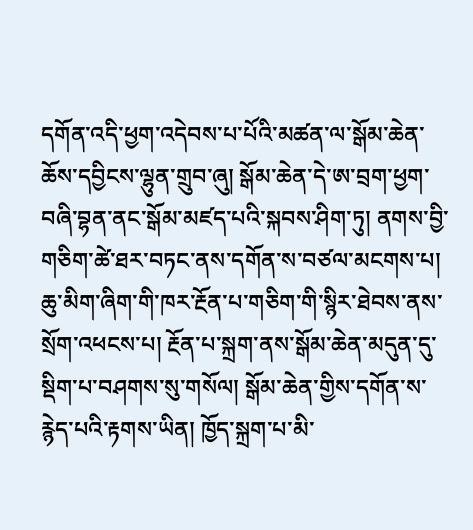དགོན་འདི་ཕྱག་འདེབས་པ་པོའི་མཚན་ལ་སྒོམ་ཆེན་ཆོས་དབྱིངས་ལྷུན་གྲུབ་ཞུ། སྒོམ་ཆེན་དེ་ཨ་བྲག་ཕྱག་བཞི་བྷན་ནང་སྒོམ་མཛད་པའི་སྐབས་ཤིག་ཏུ། ནགས་བྱི་གཅིག་ཚེ་ཐར་བཏང་ནས་དགོན་ས་བཙལ་མངགས་པ། ཆུ་མིག་ཞིག་གི་ཁར་རྔོན་པ་གཅིག་གི་སྙིར་ཐེབས་ནས་སྲོག་འཕངས་པ། རྔོན་པ་སྐྲག་ནས་སྒོམ་ཆེན་མདུན་དུ་སྡིག་པ་བཤགས་སུ་གསོལ། སྒོམ་ཆེན་གྱིས་དགོན་ས་རྙེད་པའི་རྟགས་ཡིན། ཁྱོད་སྐྲག་པ་མི་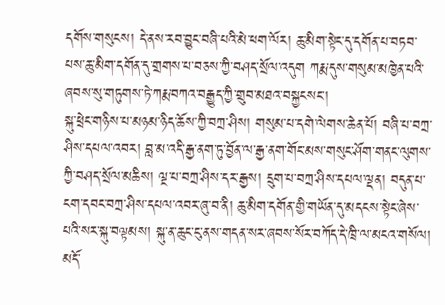དགོས་གསུངས། དེ་ནས་རབ་བྱུང་བཞི་པའི་མེ་ཕག་ལོར། ཆུ་མིག་སྟེང་དུ་དགོན་པ་བཏབ་པས་ཆུ་མིག་དགོན་དུ་གྲགས་པ་བཅས་ཀྱི་བཤད་སྲོལ་འདུག ཀརྨ་དུས་གསུམ་མཁྱེན་པའི་ཞབས་སུ་གཏུགས་ཏེ་ཀརྨ་བཀའ་བརྒྱུད་ཀྱི་གྲུབ་མཐའ་བསྐྱངསང་།
སྐུ་ཕྲེང་གཉིས་པ་མཉམ་ཉིད་ཆོས་ཀྱི་བཀྲ་ཤིས། གསུམ་པ་དགེ་ལེགས་ཆེན་པོ། བཞི་པ་བཀྲ་ཤིས་དཔལ་འབར། བླ་མ་འདི་རྒྱ་ནག་ཏུ་བྱོན་ལ་རྒྱ་ནག་གོང་མས་གསུང་ཤོག་གནང་ལུགས་ཀྱི་བཤད་སྲོལ་མཆིས། ལྔ་པ་བཀྲ་ཤིས་དར་རྒྱས། དྲུག་པ་བཀྲ་ཤིས་དཔལ་ལྡན། བདུན་པ་ངག་དབང་བཀྲ་ཤིས་དཔལ་འབར་ཞུ་བ་ནི། ཆུ་མིག་དགོན་གྱི་གཡོན་དུ་མདངས་སྟེང་ཞེས་པའི་སར་སྐུ་བལྟམས། སྐུ་ན་ཆུང་ངུ་ནས་གདན་སར་ཞབས་སོར་བཀོད་དེ་ཁྲི་ལ་མངའ་གསོལ། མདོ་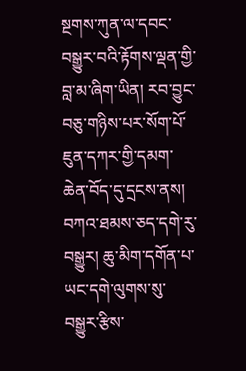སྔགས་ཀུན་ལ་དབང་བསྒྱུར་བའི་རྟོགས་ལྡན་གྱི་བླ་མ་ཞིག་ཡིན། རབ་བྱུང་བཅུ་གཉིས་པར་སོག་པོ་ཇུན་དཀར་གྱི་དམག་ཆེན་བོད་དུ་དྲངས་ནས། བཀའ་ཐམས་ཅད་དགེ་རུ་བསྒྱུར། ཆུ་མིག་དགོན་པ་ཡང་དགེ་ལུགས་སུ་བསྒྱུར་རྩིས་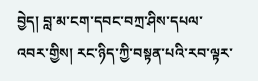བྱེད། བླ་མ་ངག་དབང་བཀྲ་ཤིས་དཔལ་འབར་གྱིས། རང་ཉིད་ཀྱི་བསྟན་པའི་རབ་ལྟར་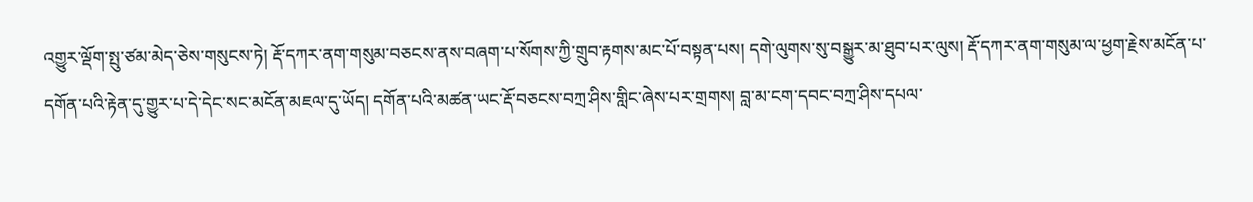འགྱུར་ལྡོག་སྤུ་ཙམ་མེད་ཅེས་གསུངས་ཏེ། རྡོ་དཀར་ནག་གསུམ་བཅངས་ནས་བཞག་པ་སོགས་ཀྱི་གྲུབ་རྟགས་མང་པོ་བསྟན་པས། དགེ་ལུགས་སུ་བསྒྱུར་མ་ཐུབ་པར་ལུས། རྡོ་དཀར་ནག་གསུམ་ལ་ཕྱག་རྗེས་མངོན་པ་དགོན་པའི་རྟེན་དུ་གྱུར་པ་དེ་དེང་སང་མངོན་མཇལ་དུ་ཡོད། དགོན་པའི་མཚན་ཡང་རྡོ་བཅངས་བཀྲ་ཤིས་གླིང་ཞེས་པར་གྲགས། བླ་མ་ངག་དབང་བཀྲ་ཤིས་དཔལ་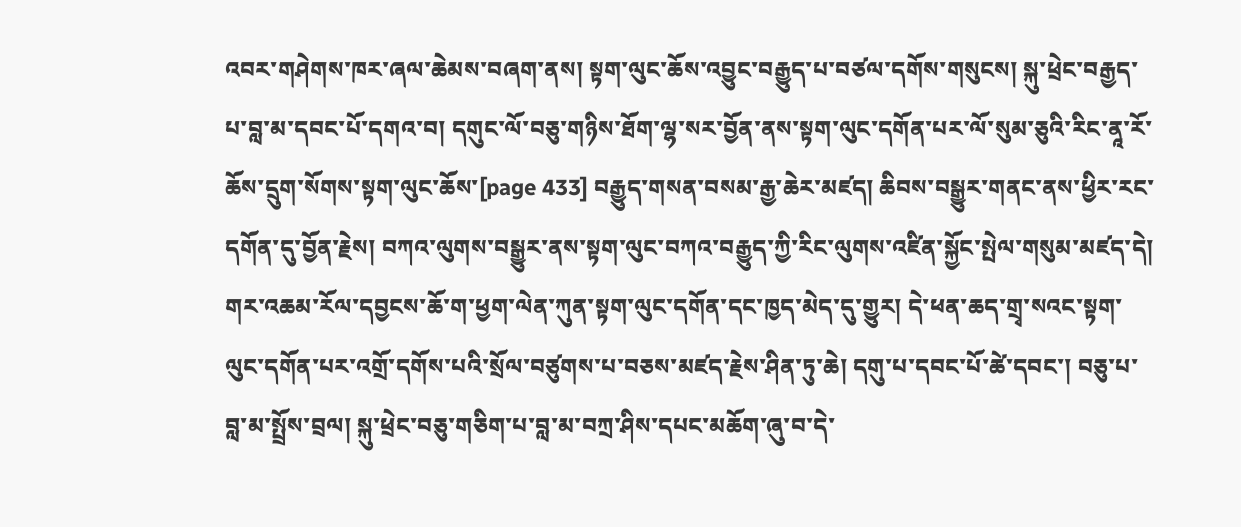འབར་གཤེགས་ཁར་ཞལ་ཆེམས་བཞག་ནས། སྟག་ལུང་ཆོས་འབྱུང་བརྒྱུད་པ་བཙལ་དགོས་གསུངས། སྐུ་ཕྲེང་བརྒྱད་པ་བླ་མ་དབང་པོ་དགའ་བ། དགུང་ལོ་བཅུ་གཉིས་ཐོག་ལྷ་སར་བྱོན་ནས་སྟག་ལུང་དགོན་པར་ལོ་སུམ་ཅུའི་རིང་ནཱ་རོ་ཆོས་དྲུག་སོགས་སྟག་ལུང་ཆོས་[page 433] བརྒྱུད་གསན་བསམ་རྒྱ་ཆེར་མཛད། ཆིབས་བསྒྱུར་གནང་ནས་ཕྱིར་རང་དགོན་དུ་བྱོན་རྗེས། བཀའ་ལུགས་བསྒྱུར་ནས་སྟག་ལུང་བཀའ་བརྒྱུད་ཀྱི་རིང་ལུགས་འཛིན་སྐྱོང་སྤེལ་གསུམ་མཛད་དེ། གར་འཆམ་རོལ་དབྱངས་ཆོ་ག་ཕྱག་ལེན་ཀུན་སྟག་ལུང་དགོན་དང་ཁྱད་མེད་དུ་གྱུར། དེ་ཕན་ཆད་གྲྭ་སའང་སྟག་ལུང་དགོན་པར་འགྲོ་དགོས་པའི་སྲོལ་བཙུགས་པ་བཅས་མཛད་རྗེས་ཤིན་ཏུ་ཆེ། དགུ་པ་དབང་པོ་ཚེ་དབང་། བཅུ་པ་བླ་མ་སྤྲོས་བྲལ། སྐུ་ཕྲེང་བཅུ་གཅིག་པ་བླ་མ་བཀྲ་ཤིས་དཔང་མཆོག་ཞུ་བ་དེ་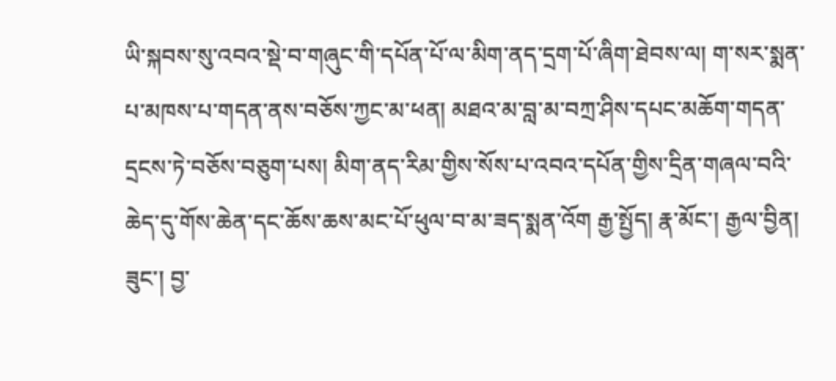ཡི་སྐབས་སུ་འབའ་སྡེ་བ་གཞུང་གི་དཔོན་པོ་ལ་མིག་ནད་དྲག་པོ་ཞིག་ཐེབས་ལ། ག་སར་སྨན་པ་མཁས་པ་གདན་ནས་བཅོས་ཀྱང་མ་ཕན། མཐའ་མ་བླ་མ་བཀྲ་ཤིས་དཔང་མཆོག་གདན་དྲངས་ཏེ་བཅོས་བཅུག་པས། མིག་ནད་རིམ་གྱིས་སོས་པ་འབའ་དཔོན་གྱིས་དྲིན་གཞལ་བའི་ཆེད་དུ་གོས་ཆེན་དང་ཆོས་ཆས་མང་པོ་ཕུལ་བ་མ་ཟད་སྨན་འོག རྒྱ་སྤྱོད། རྣ་མོང་། རྒྱལ་བྱིན། ཟུང་། བྱ་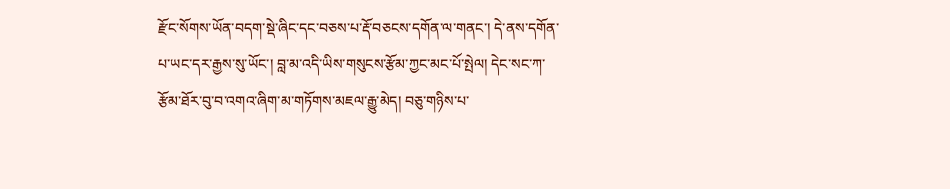རྫོང་སོགས་ཡོན་བདག་སྡེ་ཞིང་དང་བཅས་པ་རྡོ་བཅངས་དགོན་ལ་གནང་། དེ་ནས་དགོན་པ་ཡང་དར་རྒྱས་སུ་ཡོང་། བླ་མ་འདི་ཡིས་གསུངས་རྩོམ་ཀྱང་མང་པོ་སྤེལ། དེང་སང་ཀ་རྩོམ་ཐོར་བུ་བ་འགའ་ཞིག་མ་གཏོགས་མཇལ་རྒྱུ་མེད། བཅུ་གཉིས་པ་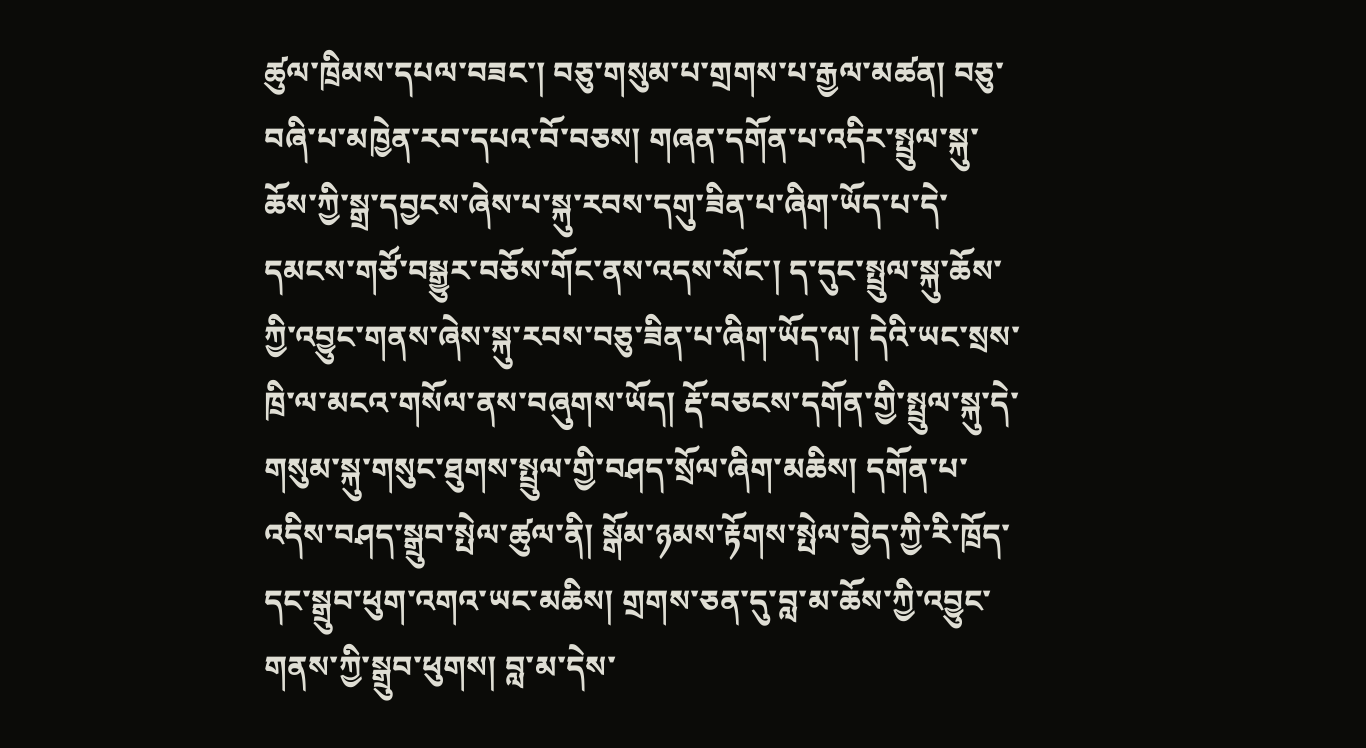ཚུལ་ཁྲིམས་དཔལ་བཟང་། བཅུ་གསུམ་པ་གྲགས་པ་རྒྱལ་མཚན། བཅུ་བཞི་པ་མཁྱེན་རབ་དཔའ་བོ་བཅས། གཞན་དགོན་པ་འདིར་སྤྲུལ་སྐུ་ཆོས་ཀྱི་སྒྲ་དབྱངས་ཞེས་པ་སྐུ་རབས་དགུ་ཟིན་པ་ཞིག་ཡོད་པ་དེ་དམངས་གཙོ་བསྒྱུར་བཅོས་གོང་ནས་འདས་སོང་། ད་དུང་སྤྲུལ་སྐུ་ཆོས་ཀྱི་འབྱུང་གནས་ཞེས་སྐུ་རབས་བཅུ་ཟིན་པ་ཞིག་ཡོད་ལ། དེའི་ཡང་སྲས་ཁྲི་ལ་མངའ་གསོལ་ནས་བཞུགས་ཡོད། རྡོ་བཅངས་དགོན་གྱི་སྤྲུལ་སྐུ་དེ་གསུམ་སྐུ་གསུང་ཐུགས་སྤྲུལ་གྱི་བཤད་སྲོལ་ཞིག་མཆིས། དགོན་པ་འདིས་བཤད་སྒྲུབ་སྤེལ་ཚུལ་ནི། སྒོམ་ཉམས་རྟོགས་སྤེལ་བྱེད་ཀྱི་རི་ཁྲོད་དང་སྒྲུབ་ཕུག་འགའ་ཡང་མཆིས། གྲགས་ཅན་དུ་བླ་མ་ཆོས་ཀྱི་འབྱུང་གནས་ཀྱི་སྒྲུབ་ཕུགས། བླ་མ་དེས་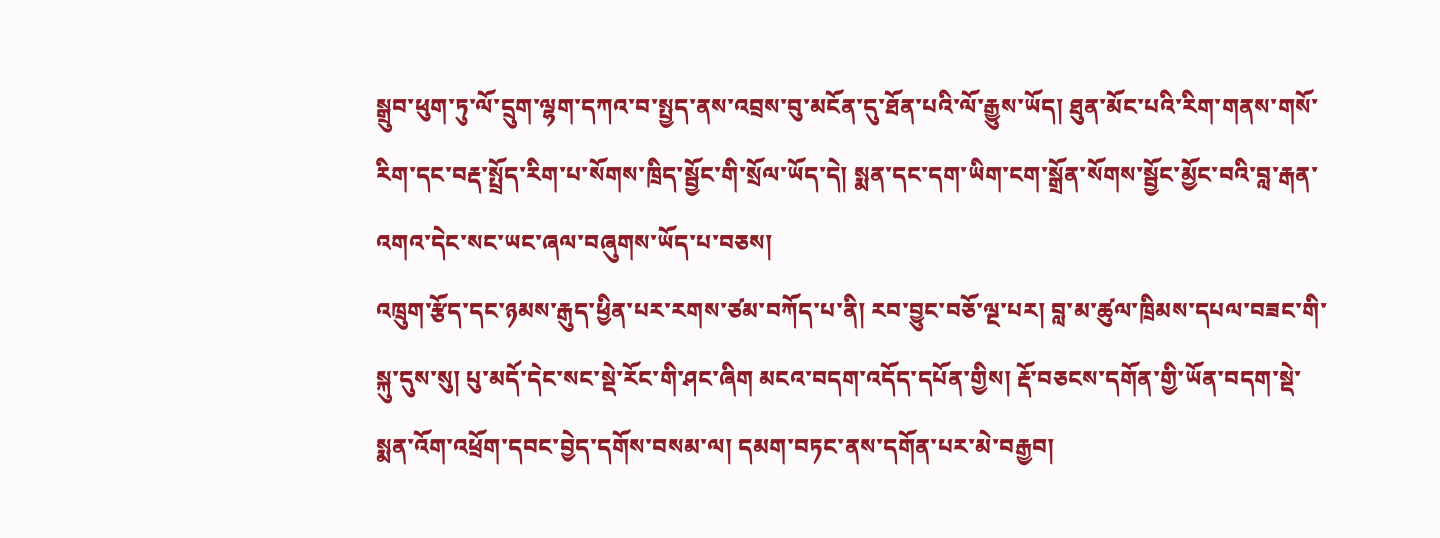སྒྲུབ་ཕུག་ཏུ་ལོ་དྲུག་ལྷག་དཀའ་བ་སྤྱད་ནས་འབྲས་བུ་མངོན་དུ་ཐོན་པའི་ལོ་རྒྱུས་ཡོད། ཐུན་མོང་པའི་རིག་གནས་གསོ་རིག་དང་བརྡ་སྤྲོད་རིག་པ་སོགས་ཁྲིད་སྦྱོང་གི་སྲོལ་ཡོད་དེ། སྨན་དང་དག་ཡིག་ངག་སྒྲོན་སོགས་སྦྱོང་མྱོང་བའི་བླ་རྒན་འགའ་དེང་སང་ཡང་ཞལ་བཞུགས་ཡོད་པ་བཅས།
འཁྲུག་རྩོད་དང་ཉམས་རྒུད་ཕྱིན་པར་རགས་ཙམ་བཀོད་པ་ནི། རབ་བྱུང་བཅོ་ལྔ་པར། བླ་མ་ཚུལ་ཁྲིམས་དཔལ་བཟང་གི་སྐུ་དུས་སུ། པུ་མདོ་དེང་སང་སྡེ་རོང་གི་ཤང་ཞིག མངའ་བདག་འདོད་དཔོན་གྱིས། རྡོ་བཅངས་དགོན་གྱི་ཡོན་བདག་སྡེ་སྨན་འོག་འཕྲོག་དབང་བྱེད་དགོས་བསམ་ལ། དམག་བཏང་ནས་དགོན་པར་མེ་བརྒྱབ།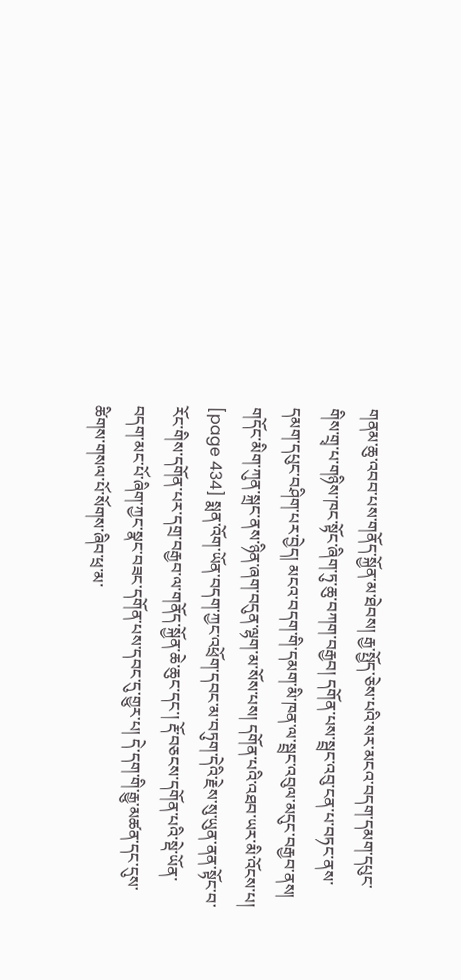གནམ་ཆུ་འབབ་པས་གནོད་སྐྱོན་མ་ཐེབས། རྒྱ་སྤྱོད་ཅེས་པའི་སར་མངའ་བདག་དམག་དཔུང་གིས་གྲྭ་པ་གཉིས་ཁང་སྟོང་ཞིག་ཏུ་ཆུ་བཀག་བརྒྱབ། དགོན་པས་སྦྲང་འབུ་ངན་པ་བཏང་ནས་དམག་དཔུང་བཤིག་པར་བྱེད། མངའ་བདག་གི་དམག་མི་ཁན་ལ་སྦྲང་འབུལ་མདུང་བརྒྱབ་ནས། གདོང་མིག་ཀུན་སྐྲང་ནས་ཉིན་ཞག་བདུན་ལྷག་མ་སོས་པས། དགོན་པའི་འཐབ་ཡར་མི་འོངས་པ། [page 434] སྨན་འོག་ཡོན་བདག་ཀྱང་འཕྲོག་དབང་མ་བཏུག་དེའི་རྗེས་སུ་ཡུན་ནན་སྟོང་བ་རོང་གིས་དགོན་པར་དགྲ་བརྒྱབ་ལ་གནོད་སྐྱོན་ཆེ་ཆུང་དང་། རྡོ་བཅངས་དགོན་པའི་སྡེ་ཡོན་བདག་མང་པོ་ཞིག་ཀྱང་སྣང་བཟང་དགོན་པས་དབང་དུ་གྱུར་པ། དེ་དག་གི་རྒྱུ་མཚན་དང་དུས་ཚིགས་གསལ་པོ་སོགས་ཞིབ་ཕྲ་མ་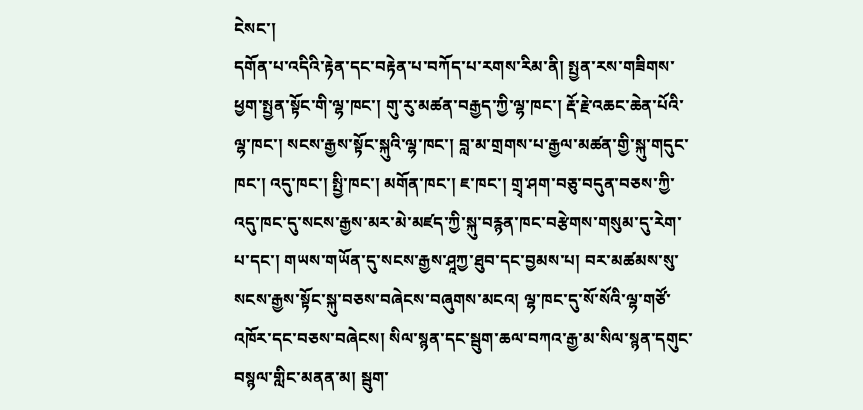ངེསང་།
དགོན་པ་འདིའི་རྟེན་དང་བརྟེན་པ་བཀོད་པ་རགས་རིམ་ནི། སྤྱན་རས་གཟིགས་ཕྱག་སྤྱན་སྟོང་གི་ལྷ་ཁང་། གུ་རུ་མཚན་བརྒྱད་ཀྱི་ལྷ་ཁང་། རྡོ་རྗེ་འཆང་ཆེན་པོའི་ལྷ་ཁང་། སངས་རྒྱས་སྟོང་སྐུའི་ལྷ་ཁང་། བླ་མ་གྲགས་པ་རྒྱལ་མཚན་གྱི་སྐུ་གདུང་ཁང་། འདུ་ཁང་། སྤྱི་ཁང་། མགོན་ཁང་། ཇ་ཁང་། གྲྭ་ཤག་བཅུ་བདུན་བཅས་ཀྱི་འདུ་ཁང་དུ་སངས་རྒྱས་མར་མེ་མཛད་ཀྱི་སྐུ་བརྙན་ཁང་བརྩེགས་གསུམ་དུ་རེག་པ་དང་། གཡས་གཡོན་དུ་སངས་རྒྱས་ཤཱཀྱ་ཐུབ་དང་བྱམས་པ། བར་མཚམས་སུ་སངས་རྒྱས་སྟོང་སྐུ་བཅས་བཞེངས་བཞུགས་མངའ། ལྷ་ཁང་དུ་སོ་སོའི་ལྷ་གཙོ་འཁོར་དང་བཅས་བཞེངས། སིལ་སྙན་དང་སྦུག་ཆལ་བཀའ་རྒྱ་མ་སིལ་སྙན་དགུང་བསྙལ་གླིང་མནན་མ། སྦུག་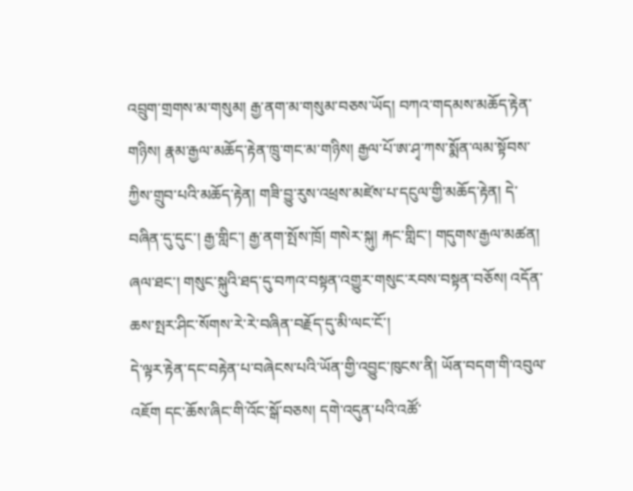འབྲུག་གྲགས་མ་གསུམ། རྒྱ་ནག་མ་གསུམ་བཅས་ཡོད། བཀའ་གདམས་མཆོད་རྟེན་གཉིས། རྣམ་རྒྱལ་མཆོད་རྟེན་ཁྲུ་གང་མ་གཉིས། རྒྱལ་པོ་ཨ་ཤྭ་ཀས་སྨོན་ལམ་སྟོབས་ཀྱིས་གྲུབ་པའི་མཆོད་རྟེན། གཟི་བྱུ་རུས་འཕྲས་མཛེས་པ་དངུལ་གྱི་མཆོད་རྟེན། དེ་བཞིན་དུ་དུང་། རྒྱ་གླིང་། རྒྱ་ནག་སྤོས་ཁྲོ། གསེར་སྐུ། རྐང་གླིང་། གདུགས་རྒྱལ་མཚན། ཞལ་ཐང་། གསུང་སྐུའི་ཐད་དུ་བཀའ་བསྟན་འགྱུར་གསུང་རབས་བསྟན་བཅོས། འདོན་ཆས་སྤར་ཤིང་སོགས་རེ་རེ་བཞིན་བརྗོད་དུ་མི་ལང་ངོ་།
དེ་ལྟར་རྟེན་དང་བརྟེན་པ་བཞེངས་པའི་ཡོན་གྱི་འབྱུང་ཁུངས་ནི། ཡོན་བདག་གི་འབུལ་འཇོག དང་ཆོས་ཞིང་གི་འོང་སྒོ་བཅས། དགེ་འདུན་པའི་འཚོ་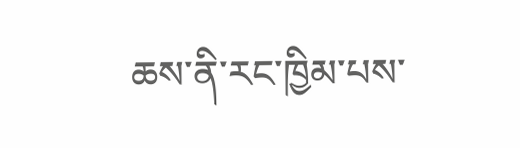ཆས་ནི་རང་ཁྱིམ་པས་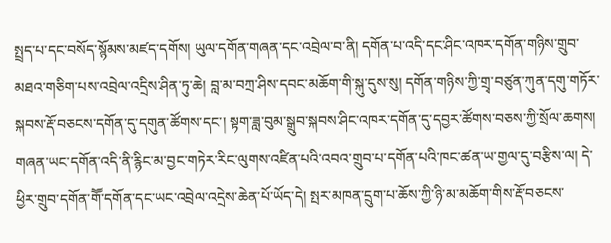སྤྲད་པ་དང་བསོད་སྙོམས་མཛད་དགོས། ཡུལ་དགོན་གཞན་དང་འབྲེལ་བ་ནི། དགོན་པ་འདི་དང་ཤིང་འཁར་དགོན་གཉིས་གྲུབ་མཐའ་གཅིག་པས་འབྲེལ་འདྲིས་ཤིན་ཏུ་ཆེ། བླ་མ་བཀྲ་ཤིས་དབང་མཆོག་གི་སྐུ་དུས་སུ། དགོན་གཉིས་ཀྱི་གྲྭ་བཙུན་ཀུན་དགུ་གཏོར་སྐབས་རྡོ་བཅངས་དགོན་དུ་དགུན་ཚོགས་དང་། སྟག་ཟླ་བུམ་སྒྲུབ་སྐབས་ཤིང་འཁར་དགོན་དུ་དབྱར་ཚོགས་བཅས་ཀྱི་སྲོལ་ཆགས། གཞན་ཡང་དགོན་འདི་ནི་རྙིང་མ་བྱང་གཏེར་རིང་ལུགས་འཛིན་པའི་འབའ་གྲུབ་པ་དགོན་པའི་ཁང་ཚན་ཡ་གྱལ་དུ་བརྩིས་ལ། དེ་ཕྱིར་གྲུབ་དགོན་གཽ་དགོན་དང་ཡང་འབྲེལ་འདྲེས་ཆེན་པོ་ཡོད་དེ། སྤར་མཁན་དྲུག་པ་ཆོས་ཀྱི་ཉི་མ་མཆོག་གིས་རྡོ་བཅངས་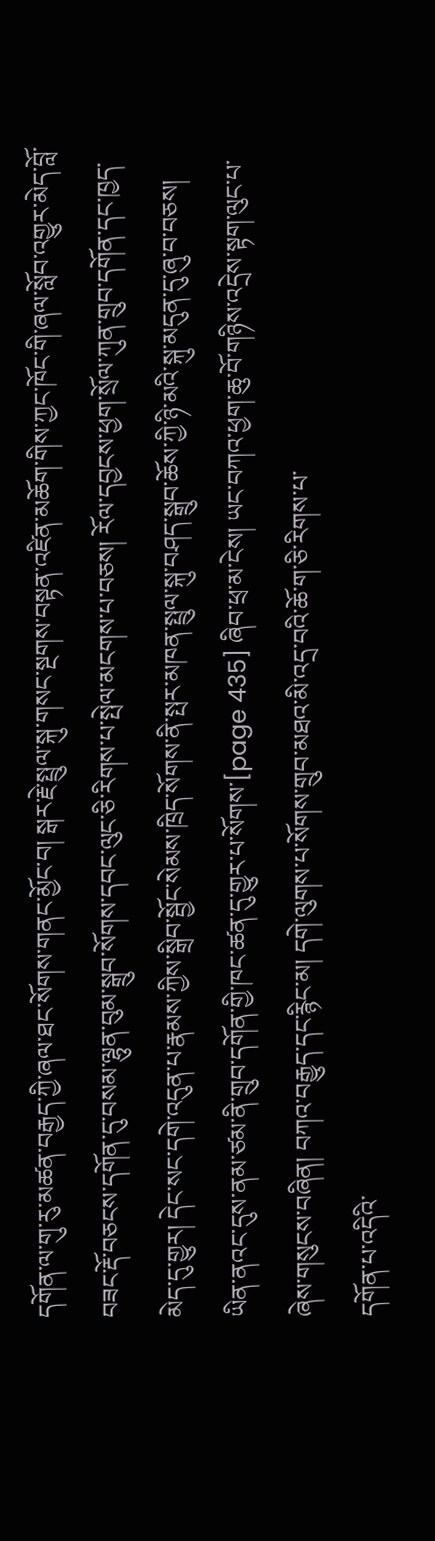དགོན་ལ་གུ་རུ་མཚན་བརྒྱད་ཀྱི་ཞལ་ཐང་སོགས་གནང་མྱོང་བ། སྒར་རྗེ་སྤྲུལ་སྐུ་གསང་སྔགས་བསྟན་འཛིན་མཆོག་གིས་ཀྱང་ཁོང་གི་ཞལ་སློབ་འགྱུར་མེད་བློ་བཟང་རྡོ་བཅངས་དགོན་དུ་བསམ་ལྷུན་བུམ་སྒྲུབ་སོགས་དབང་ལུང་ཅི་རིགས་པ་སྤེལ་མངགས་པ་བཅས། རོལ་དབྱངས་ཕྱག་སྲོལ་ཀུན་གྲུབ་དགོན་དང་ཁྱད་མེད་དུ་གྱུར། དེང་སང་དགེ་འདུན་པ་རྣམས་ཀྱིས་སྒྲིབ་སྦྱོང་སེམས་ཁྲིད་སོགས་ནི་སྤར་མཁན་སྤྲུལ་སྐུ་བཤད་སྒྲུབ་ཆོས་ཀྱི་ཉི་མའི་སྐུ་མདུན་དུ་ཞུ་བ་བཅས། ཡིན་ནའང་དུས་ནམ་ཙམ་ནི་གྲུབ་དགོན་གྱི་ཁང་ཚན་དུ་གྱུར་པ་སོགས་[page 435] ཞིབ་ཕྲ་མ་ངེས། ཡང་བཀའ་ཕྱག་ཆུ་བོ་གཉིས་འདྲེས་སྟག་ལུང་པ་ཞེས་གསུངས་བཞིན། བཀའ་བརྒྱུད་དང་རྙིང་མ། དགེ་ལུགས་པ་སོགས་གྲུབ་མཐའ་མི་འདྲ་བའི་ཆོ་ག་ཅི་རིགས་པ་
དགོན་པ་འདིའི་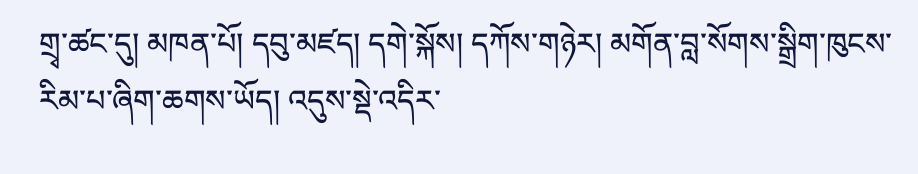གྲྭ་ཚང་དུ། མཁན་པོ། དབུ་མཛད། དགེ་སྐོས། དཀོས་གཉེར། མགོན་བླ་སོགས་སྒྲིག་ཁུངས་རིམ་པ་ཞིག་ཆགས་ཡོད། འདུས་སྡེ་འདིར་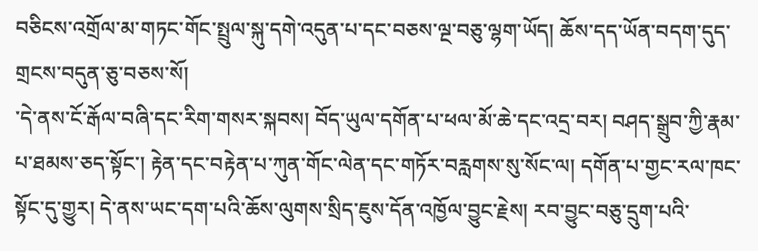བཅིངས་འགྲོལ་མ་གཏང་གོང་སྤྲུལ་སྐུ་དགེ་འདུན་པ་དང་བཅས་ལྔ་བཅུ་ལྷག་ཡོད། ཆོས་དད་ཡོན་བདག་དུད་གྲངས་བདུན་ཅུ་བཅས་སོ།
་དེ་ནས་ངོ་རྒོལ་བཞི་དང་རིག་གསར་སྐབས། བོད་ཡུལ་དགོན་པ་ཕལ་མོ་ཆེ་དང་འདྲ་བར། བཤད་སྒྲུབ་ཀྱི་རྣམ་པ་ཐམས་ཅད་སྟོང་། རྟེན་དང་བརྟེན་པ་ཀུན་གོང་ལེན་དང་གཏོར་བརླགས་སུ་སོང་ལ། དགོན་པ་གྱང་རལ་ཁང་སྟོང་དུ་གྱུར། དེ་ནས་ཡང་དག་པའི་ཆོས་ལུགས་སྲིད་ཇུས་དོན་འཁྱོལ་བྱུང་རྗེས། རབ་བྱུང་བཅུ་དྲུག་པའི་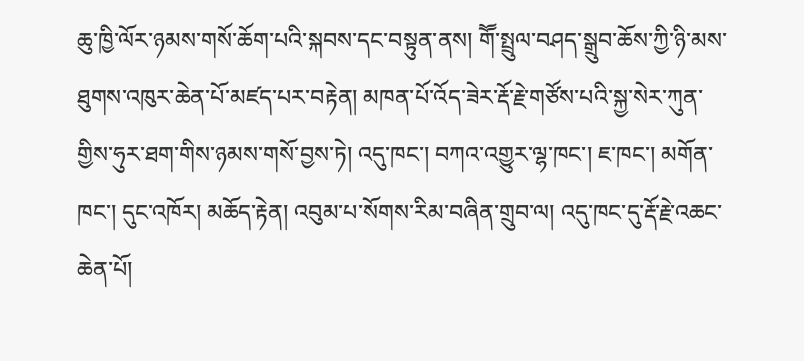ཆུ་ཁྱི་ལོར་ཉམས་གསོ་ཆོག་པའི་སྐབས་དང་བསྟུན་ནས། གཽ་སྤྲུལ་བཤད་སྒྲུབ་ཆོས་ཀྱི་ཉི་མས་ཐུགས་འཁུར་ཆེན་པོ་མཛད་པར་བརྟེན། མཁན་པོ་འོད་ཟེར་རྡོ་རྗེ་གཙོས་པའི་སྐྱ་སེར་ཀུན་གྱིས་ཧུར་ཐག་གིས་ཉམས་གསོ་བྱས་ཏེ། འདུ་ཁང་། བཀའ་འགྱུར་ལྷ་ཁང་། ཇ་ཁང་། མགོན་ཁང་། དུང་འཁོར། མཆོད་རྟེན། འབུམ་པ་སོགས་རིམ་བཞིན་གྲུབ་ལ། འདུ་ཁང་དུ་རྡོ་རྗེ་འཆང་ཆེན་པོ།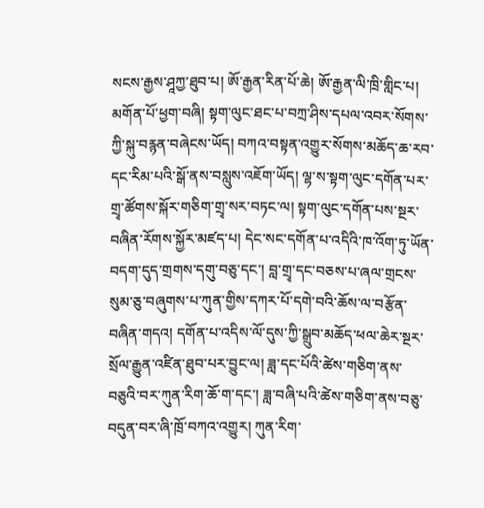སངས་རྒྱས་ཤཱཀྱ་ཐུབ་པ། ཨོ་རྒྱན་རིན་པོ་ཆེ། ཨོ་རྒྱན་ལི་ཁྲི་གླིང་པ། མགོན་པོ་ཕྱག་བཞི། སྟག་ལུང་ཐང་པ་བཀྲ་ཤིས་དཔལ་འབར་སོགས་ཀྱི་སྐུ་བརྙན་བཞེངས་ཡོད། བཀའ་བསྟན་འགྱུར་སོགས་མཆོད་ཆ་རབ་དང་རིམ་པའི་སྒོ་ནས་བསླུས་འཇོག་ཡོད། ལྷ་ས་སྟག་ལུང་དགོན་པར་གྲྭ་ཚོགས་སྐོར་གཅིག་གྲྭ་སར་བཏང་ལ། སྟག་ལུང་དགོན་པས་སྔར་བཞིན་རོགས་སྐྱོར་མཛད་པ། དེང་སང་དགོན་པ་འདིའི་ཁ་འོག་ཏུ་ཡོན་བདག་དུད་གྲགས་དགུ་བཅུ་དང་། བླ་གྲྭ་དང་བཅས་པ་ཞལ་གྲངས་སུམ་ཅུ་བཞུགས་པ་ཀུན་གྱིས་དཀར་པོ་དགེ་བའི་ཆོས་ལ་བརྩོན་བཞིན་གདའ། དགོན་པ་འདིས་ལོ་དུས་ཀྱི་སྒྲུབ་མཆོད་ཕལ་ཆེར་སྔར་སྲོལ་རྒྱུན་འཛིན་ཐུབ་པར་བྱུང་ལ། ཟླ་དང་པོའི་ཚེས་གཅིག་ནས་བཅུའི་བར་ཀུན་རིག་ཆོ་ག་དང་། ཟླ་བཞི་པའི་ཚེས་གཅིག་ནས་བཅུ་བདུན་བར་ཞི་ཁྲོ་བཀའ་འགྱུར། ཀུན་རིག་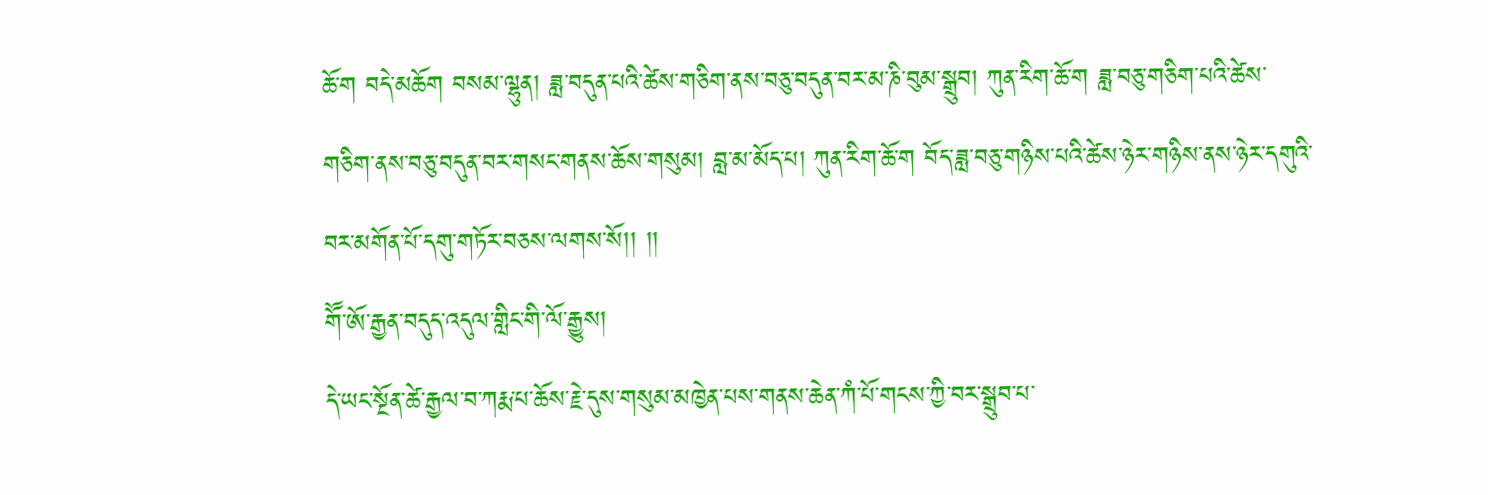ཆོ་ག བདེ་མཆོག བསམ་ལྷུན། ཟླ་བདུན་པའི་ཚེས་གཅིག་ནས་བཅུ་བདུན་བར་མ་ཎི་བུམ་སྒྲུབ། ཀུན་རིག་ཆོ་ག ཟླ་བཅུ་གཅིག་པའི་ཚེས་གཅིག་ནས་བཅུ་བདུན་བར་གསང་གནས་ཆོས་གསུམ། བླ་མ་མོད་པ། ཀུན་རིག་ཆོ་ག བོད་ཟླ་བཅུ་གཉིས་པའི་ཚེས་ཉེར་གཉིས་ནས་ཉེར་དགུའི་བར་མགོན་པོ་དགུ་གཏོར་བཅས་ལགས་སོ།། །།
གཽ་ཨོ་རྒྱན་བདུད་འདུལ་གླིང་གི་ལོ་རྒྱུས།
དེ་ཡང་སྔོན་ཚེ་རྒྱལ་བ་ཀརྨ་པ་ཆོས་རྗེ་དུས་གསུམ་མཁྱེན་པས་གནས་ཆེན་ཀཾ་པོ་གངས་ཀྱི་བར་སྒྲུབ་པ་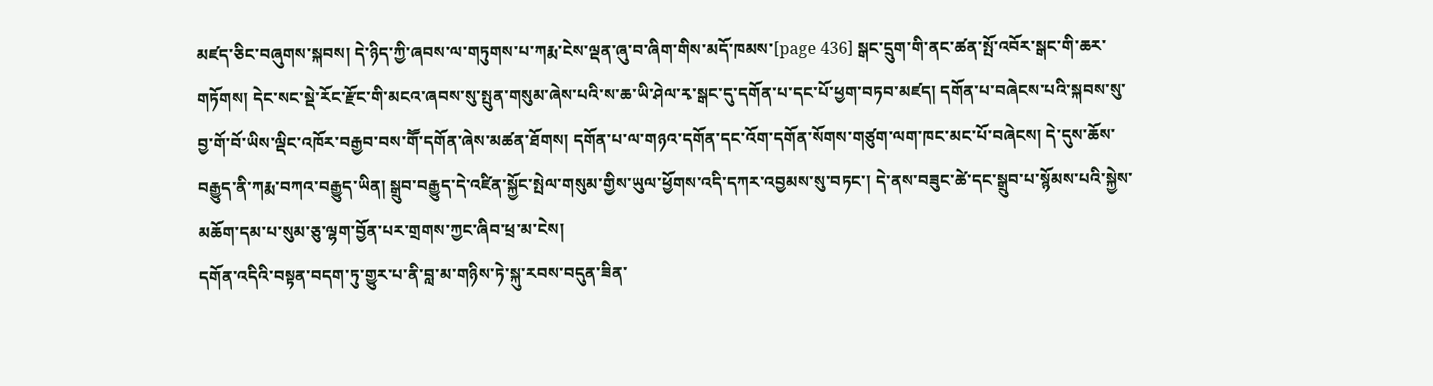མཛད་ཅིང་བཞུགས་སྐབས། དེ་ཉིད་ཀྱི་ཞབས་ལ་གཏུགས་པ་ཀརྨ་ངེས་ལྡན་ཞུ་བ་ཞིག་གིས་མདོ་ཁམས་[page 436] སྒང་དྲུག་གི་ནང་ཚན་སྤོ་འབོར་སྒང་གི་ཆར་གཏོགས། དེང་སང་སྡེ་རོང་རྫོང་གི་མངའ་ཞབས་སུ་སྤུན་གསུམ་ཞེས་པའི་ས་ཆ་ཡི་ཤེལ་རྭ་སྒང་དུ་དགོན་པ་དང་པོ་ཕྱག་བཏབ་མཛད། དགོན་པ་བཞེངས་པའི་སྐབས་སུ་བྱ་གོ་བོ་ཡིས་ལྡིང་འཁོར་བརྒྱབ་བས་གཽ་དགོན་ཞེས་མཚན་ཐོགས། དགོན་པ་ལ་གཉའ་དགོན་དང་འོག་དགོན་སོགས་གཙུག་ལག་ཁང་མང་པོ་བཞེངས། དེ་དུས་ཆོས་བརྒྱུད་ནི་ཀརྨ་བཀའ་བརྒྱུད་ཡིན། སྒྲུབ་བརྒྱུད་དེ་འཛིན་སྐྱོང་སྤེལ་གསུམ་གྱིས་ཡུལ་ཕྱོགས་འདི་དཀར་འབྱམས་སུ་བཏང་། དེ་ནས་བཟུང་ཚེ་དང་སྒྲུབ་པ་སྙོམས་པའི་སྐྱེས་མཆོག་དམ་པ་སུམ་ཅུ་ལྷག་བྱོན་པར་གྲགས་ཀྱང་ཞིབ་ཕྲ་མ་ངེས།
དགོན་འདིའི་བསྟན་བདག་ཏུ་གྱུར་པ་ནི་བླ་མ་གཉིས་ཏེ་སྐུ་རབས་བདུན་ཟིན་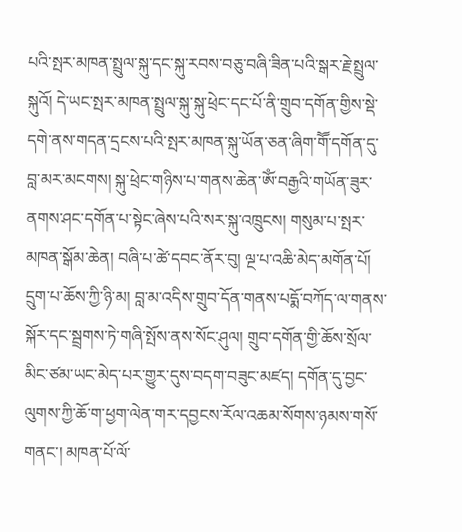པའི་སྤར་མཁན་སྤྲུལ་སྐུ་དང་སྐུ་རབས་བཅུ་བཞི་ཟིན་པའི་སྒར་རྗེ་སྤྲུལ་སྐུའོ། དེ་ཡང་སྤར་མཁན་སྤྲུལ་སྐུ་སྐུ་ཕྲེང་དང་པོ་ནི་གྲུབ་དགོན་གྱིས་སྡེ་དགེ་ནས་གདན་དྲངས་པའི་སྤར་མཁན་སྐུ་ཡོན་ཅན་ཞིག་གཽ་དགོན་དུ་བླ་མར་མངགས། སྐུ་ཕྲེང་གཉིས་པ་གནས་ཆེན་ཨོཾ་བརྒྱའི་གཡོན་ཟུར་ནགས་ཤང་དགོན་པ་སྟེང་ཞེས་པའི་སར་སྐུ་འཁྲུངས། གསུམ་པ་སྤར་མཁན་སྒོམ་ཆེན། བཞི་པ་ཚེ་དབང་ནོར་བུ། ལྔ་པ་འཆི་མེད་མགོན་པོ། དྲུག་པ་ཆོས་ཀྱི་ཉི་མ། བླ་མ་འདིས་གྲུབ་དོན་གནས་པདྨོ་བཀོད་ལ་གནས་སྐོར་དང་སྦྲགས་ཏེ་གཞི་སྤོས་ནས་སོང་ཤུལ། གྲུབ་དགོན་གྱི་ཆོས་སྲོལ་མིང་ཙམ་ཡང་མེད་པར་གྱུར་དུས་བདག་བཟུང་མཛད། དགོན་དུ་བྱང་ལུགས་ཀྱི་ཆོ་ག་ཕྱག་ལེན་གར་དབྱངས་རོལ་འཆམ་སོགས་ཉམས་གསོ་གནང་། མཁན་པོ་ལོ་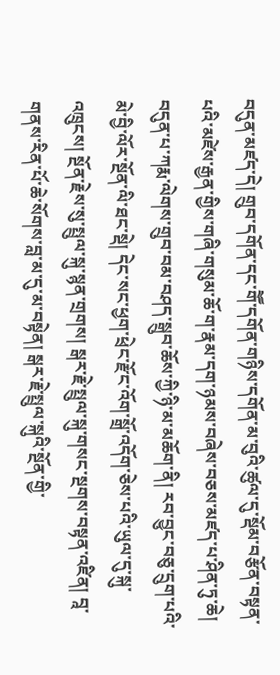བདུན་མཛད་དེ། གྲུབ་དགོན་དང་གཽ་དགོན་གཉིས་དགོན་མ་བུའི་ཚུལ་དུ་སྡོམ་བརྩོན་བསྟན་པའི་མཛེས་རྒྱན་གྱིས་གཞི་གསུམ་ཆོ་ག་རྣམ་དག་ཉམས་བཞེས་བཅས་མཛད་པ་ཤིན་ཏུ་ཆེ། བདུན་པ་ཀརྨ་ལེགས་གྲུབ་བམ་བཤད་སྒྲུབ་ཆོས་ཀྱི་ཉི་མ་མཆོག་ནི། རབ་བྱུང་བཅུ་དྲུག་པའི་མེ་བྱི་ལོར་སྔོན་ལི་ཐང་སྡེ། དེང་སང་ཕྱག་ཕྲེང་རྫོང་འོག་སྒྲོ་འདོག་ཅེས་པའི་ཡུལ་དུ་སྐུ་འཁྲུངས། སྔོན་རྗེས་སུ་སྤྲུལ་སྐུ་སྙན་གྲགས། སྒར་རྗེ་སྤྲུལ་སྐུ་གསང་སྔགས་བསྟན་འཛིན། བཱ་གནས་རིན་པོ་ཆེ་སོགས་བླ་མ་དུ་མ་བསྟེན། སྒར་རྗེ་སྤྲུལ་སྐུའི་སྔོན་གྱི་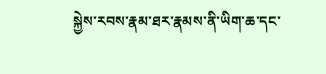སྐྱེས་རབས་རྣམ་ཐར་རྣམས་ནི་ཡིག་ཆ་དང་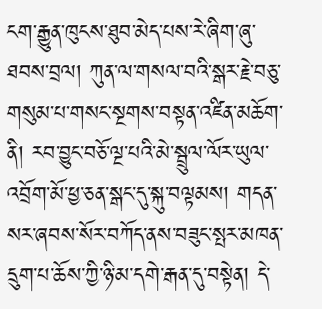ངག་རྒྱུན་ཁུངས་ཐུབ་མེད་པས་རེ་ཞིག་ཞུ་ཐབས་བྲལ། ཀུན་ལ་གསལ་བའི་སྒར་རྗེ་བཅུ་གསུམ་པ་གསང་སྔགས་བསྟན་འཛིན་མཆོག་ནི། རབ་བྱུང་བཅོ་ལྔ་པའི་མེ་སྦྲུལ་ལོར་ཡུལ་འབྲོག་མོ་ཕྱ་ཅན་སྒང་དུ་སྐུ་བལྟམས། གདན་སར་ཞབས་སོར་བཀོད་ནས་བཟུང་སྤར་མཁན་དྲུག་པ་ཆོས་ཀྱི་ཉི་མ་དགེ་རྒན་དུ་བསྟེན། དེ་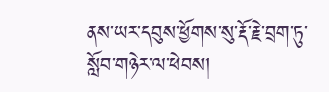ནས་ཡར་དབུས་ཕྱོགས་སུ་རྡོ་རྗེ་བྲག་ཏུ་སློབ་གཉེར་ལ་ཕེབས།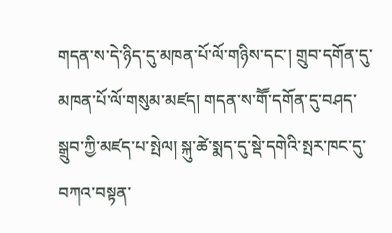གདན་ས་དེ་ཉིད་དུ་མཁན་པོ་ལོ་གཉིས་དང་། གྲུབ་དགོན་དུ་མཁན་པོ་ལོ་གསུམ་མཛད། གདན་ས་གཽ་དགོན་དུ་བཤད་སྒྲུབ་ཀྱི་མཛད་པ་སྤེལ། སྐུ་ཚེ་སྨད་དུ་སྡེ་དགེའི་སྤར་ཁང་དུ་བཀའ་བསྟན་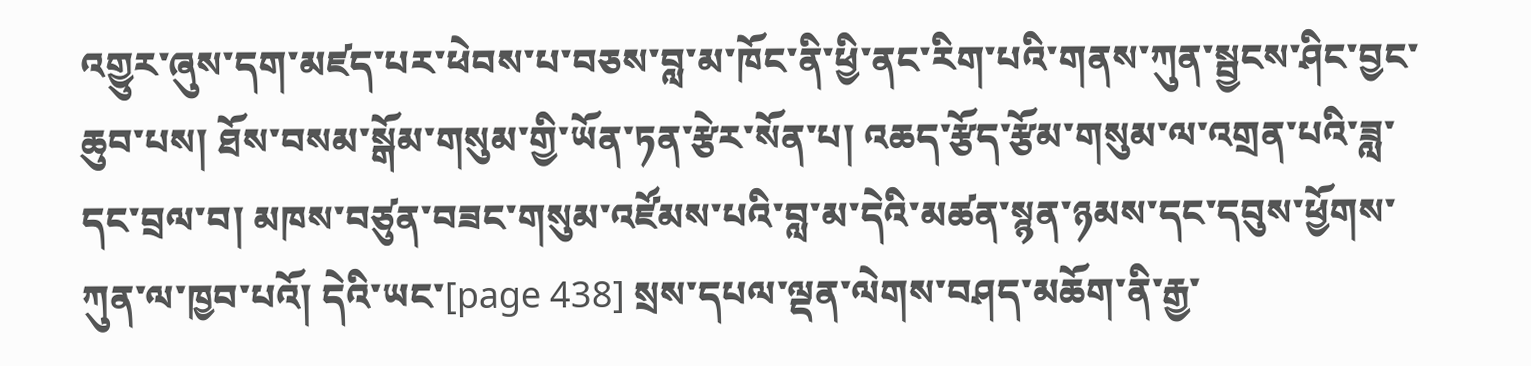འགྱུར་ཞུས་དག་མཛད་པར་ཕེབས་པ་བཅས་བླ་མ་ཁོང་ནི་ཕྱི་ནང་རིག་པའི་གནས་ཀུན་སྦྱངས་ཤིང་བྱང་ཆུབ་པས། ཐོས་བསམ་སྒོམ་གསུམ་གྱི་ཡོན་ཏན་རྩེར་སོན་པ། འཆད་རྩོད་རྩོམ་གསུམ་ལ་འགྲན་པའི་ཟླ་དང་བྲལ་བ། མཁས་བཙུན་བཟང་གསུམ་འཛོམས་པའི་བླ་མ་དེའི་མཚན་སྙན་ཉམས་དང་དབུས་ཕྱོགས་ཀུན་ལ་ཁྱབ་པའོ། དེའི་ཡང་[page 438] སྲས་དཔལ་ལྡན་ལེགས་བཤད་མཆོག་ནི་རྒྱ་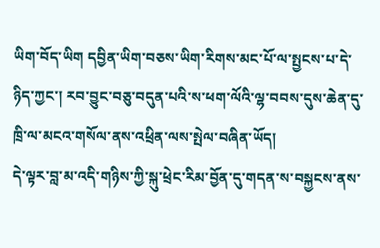ཡིག་བོད་ཡིག དབྱིན་ཡིག་བཅས་ཡིག་རིགས་མང་པོ་ལ་སྤྱངས་པ་དེ་ཉིད་ཀྱང་། རབ་བྱུང་བཅུ་བདུན་པའི་ས་ཕག་ལོའི་ལྷ་བབས་དུས་ཆེན་དུ་ཁྲི་ལ་མངའ་གསོལ་ནས་འཕྲིན་ལས་སྤེལ་བཞིན་ཡོད།
དེ་ལྟར་བླ་མ་འདི་གཉིས་ཀྱི་སྐུ་ཕྲེང་རིམ་བྱོན་དུ་གདན་ས་བསྐྱངས་ནས་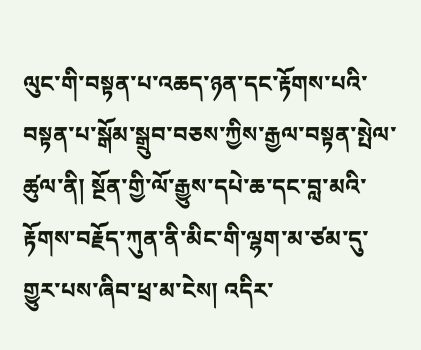ལུང་གི་བསྟན་པ་འཆད་ཉན་དང་རྟོགས་པའི་བསྟན་པ་སྒོམ་སྒྲུབ་བཅས་ཀྱིས་རྒྱལ་བསྟན་སྤེལ་ཚུལ་ནི། སྔོན་གྱི་ལོ་རྒྱུས་དཔེ་ཆ་དང་བླ་མའི་རྟོགས་བརྗོད་ཀུན་ནི་མིང་གི་ལྷག་མ་ཙམ་དུ་གྱུར་པས་ཞིབ་ཕྲ་མ་ངེས། འདིར་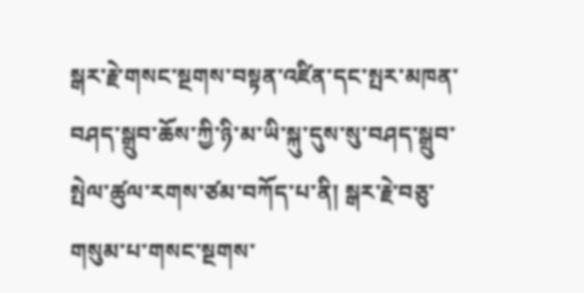སྒར་རྗེ་གསང་སྔགས་བསྟན་འཛིན་དང་སྤར་མཁན་བཤད་སྒྲུབ་ཆོས་ཀྱི་ཉི་མ་ཡི་སྐུ་དུས་སུ་བཤད་སྒྲུབ་སྤེལ་ཚུལ་རགས་ཙམ་བཀོད་པ་ནི། སྒར་རྗེ་བཅུ་གསུམ་པ་གསང་སྔགས་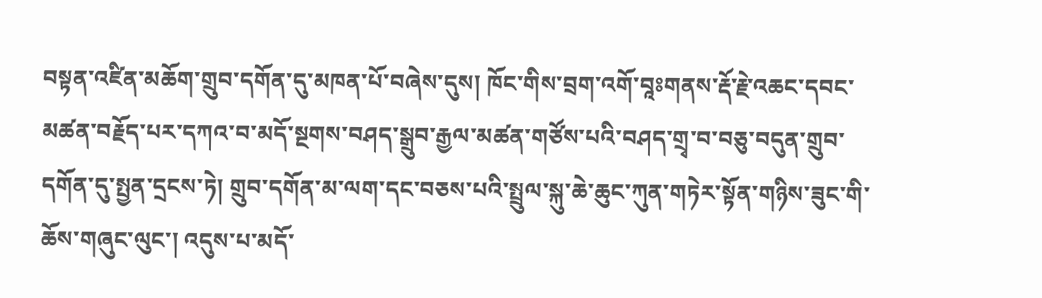བསྟན་འཛིན་མཆོག་གྲུབ་དགོན་དུ་མཁན་པོ་བཞེས་དུས། ཁོང་གིས་བྲག་འགོ་བཱཿགནས་རྡོ་རྗེ་འཆང་དབང་མཚན་བརྗོད་པར་དཀའ་བ་མདོ་སྔགས་བཤད་སྒྲུབ་རྒྱལ་མཚན་གཙོས་པའི་བཤད་གྲྭ་བ་བཅུ་བདུན་གྲུབ་དགོན་དུ་སྤྱན་དྲངས་ཏེ། གྲུབ་དགོན་མ་ལག་དང་བཅས་པའི་སྤྲུལ་སྐུ་ཆེ་ཆུང་ཀུན་གཏེར་སྟོན་གཉིས་ཟུང་གི་ཆོས་གཞུང་ལུང་། འདུས་པ་མདོ་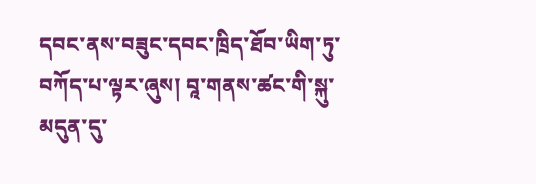དབང་ནས་བཟུང་དབང་ཁྲིད་ཐོབ་ཡིག་ཏུ་བཀོད་པ་ལྟར་ཞུས། བཱ་གནས་ཚང་གི་སྐུ་མདུན་དུ་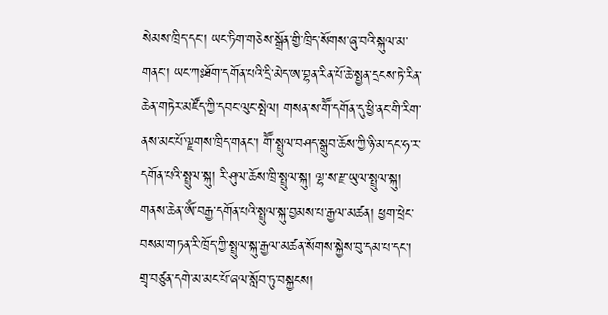སེམས་ཁྲིད་དང་། ཡང་ཏིག་གཅེས་སྒྲོན་གྱི་ཁྲིད་སོགས་ཞུ་བའི་སྐུལ་མ་གནང་། ཡང་ཀཿཐོག་དགོན་པའི་དྲི་མེད་ཨ་བྷན་རིན་པོ་ཆེ་སྤྱན་དྲངས་ཏེ་རིན་ཆེན་གཏེར་མཛོད་ཀྱི་དབང་ལུང་སྤེལ། གསན་ས་གཽ་དགོན་དུ་ཕྱི་ནང་གི་རིག་ནས་མང་པོ་ལྗགས་ཁྲིད་གནང་། གཽ་སྤྲུལ་བཤད་སྒྲུབ་ཆོས་ཀྱི་ཉི་མ་དང་ཧ་ར་དགོན་པའི་སྤྲུལ་སྐུ། རི་ཤུལ་ཆོས་ཁྲི་སྤྲུལ་སྐུ། ལྷ་ས་རྫ་ཡུལ་སྤྲུལ་སྐུ། གནས་ཆེན་ཨོཾ་བརྒྱ་དགོན་པའི་སྤྲུལ་སྐུ་བྱམས་པ་རྒྱལ་མཚན། ཕྱག་ཕྲེང་བསམ་གཏན་རི་ཁྲོད་ཀྱི་སྤྲུལ་སྐུ་རྒྱལ་མཚན་སོགས་སྐྱེས་བུ་དམ་པ་དང་། གྲྭ་བཙུན་དགེ་མ་མང་པོ་ཞལ་སློབ་ཏུ་བསྐྱངས།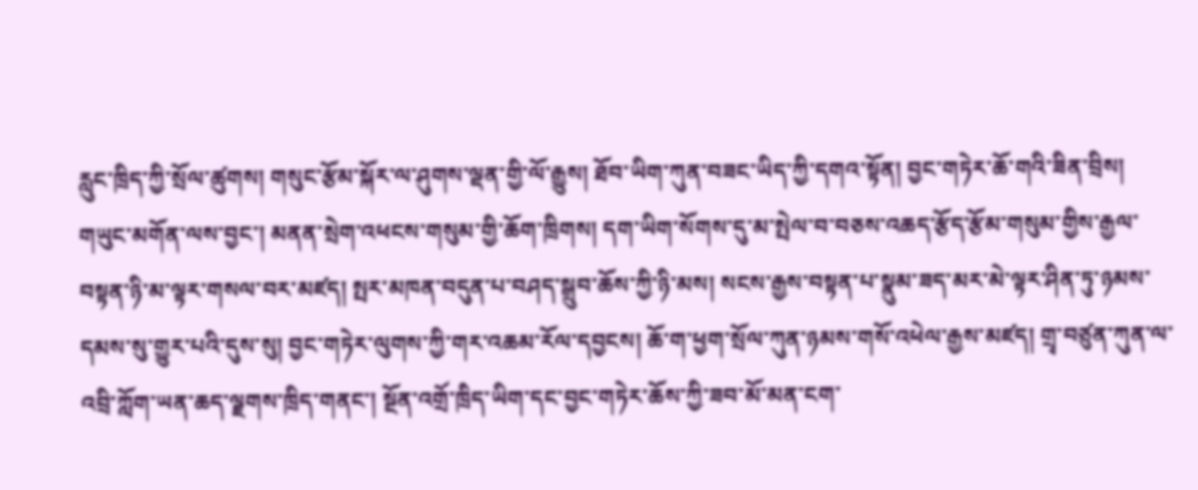རླུང་ཁྲིད་ཀྱི་སྲོལ་ཚུགས། གསུང་རྩོམ་སྐོར་ལ་ཤུགས་ལྡན་གྱི་ལོ་རྒྱུས། ཐོབ་ཡིག་ཀུན་བཟང་ཡིད་ཀྱི་དགའ་སྟོན། བྱང་གཏེར་ཆོ་གའི་ཟིན་བྲིས། གཡུང་མགོན་ལས་བྱང་། མནན་སྲེག་འཕངས་གསུམ་གྱི་ཆོག་ཁྲིགས། དག་ཡིག་སོགས་དུ་མ་སྤེལ་བ་བཅས་འཆད་རྩོད་རྩོམ་གསུམ་གྱིས་རྒྱལ་བསྟན་ཉི་མ་ལྟར་གསལ་བར་མཛད། སྤར་མཁན་བདུན་པ་བཤད་སྒྲུབ་ཆོས་ཀྱི་ཉི་མས། སངས་རྒྱས་བསྟན་པ་སྣུམ་ཟད་མར་མེ་ལྟར་ཤིན་ཏུ་ཉམས་དམས་སུ་གྱུར་པའི་དུས་སུ། བྱང་གཏེར་ལུགས་ཀྱི་གར་འཆམ་རོལ་དབྱངས། ཆོ་ག་ཕྱག་སྲོལ་ཀུན་ཉམས་གསོ་འཕེལ་རྒྱས་མཛད། གྲྭ་བཙུན་ཀུན་ལ་འབྲི་ཀློག་ཡན་ཆད་ལྗགས་ཁྲིད་གནང་། སྔོན་འགྲོ་ཁྲིད་ཡིག་དང་བྱང་གཏེར་ཆོས་ཀྱི་ཟབ་མོ་མན་ངག་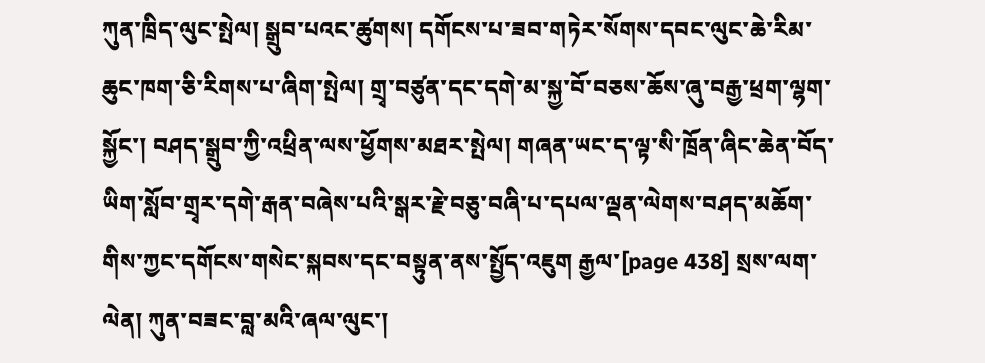ཀུན་ཁྲིད་ལུང་སྤེལ། སྒྲུབ་པའང་ཚུགས། དགོངས་པ་ཟབ་གཏེར་སོགས་དབང་ལུང་ཆེ་རིམ་ཆུང་ཁག་ཅི་རིགས་པ་ཞིག་སྤེལ། གྲྭ་བཙུན་དང་དགེ་མ་སྐྱ་བོ་བཅས་ཆོས་ཞུ་བརྒྱ་ཕྲག་ལྷག་སྐྱོང་། བཤད་སྒྲུབ་ཀྱི་འཕྲིན་ལས་ཕྱོགས་མཐར་སྤེལ། གཞན་ཡང་ད་ལྟ་སི་ཁྲོན་ཞིང་ཆེན་བོད་ཡིག་སློབ་གྲྭར་དགེ་རྒན་བཞེས་པའི་སྒར་རྗེ་བཅུ་བཞི་པ་དཔལ་ལྡན་ལེགས་བཤད་མཆོག་གིས་ཀྱང་དགོངས་གསེང་སྐབས་དང་བསྟུན་ནས་སྤྱོད་འཇུག རྒྱལ་[page 438] སྲས་ལག་ལེན། ཀུན་བཟང་བླ་མའི་ཞལ་ལུང་།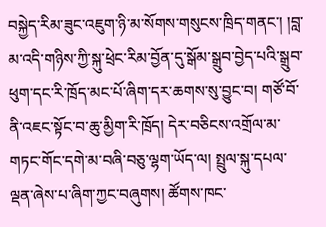བསྐྱེད་རིམ་ཟུང་འཇུག་ཉི་མ་སོགས་གསུངས་ཁྲིད་གནང་། །བླ་མ་འདི་གཉིས་ཀྱི་སྐུ་ཕྲེང་རིམ་བྱོན་དུ་སྒོམ་སྒྲུབ་བྱེད་པའི་སྒྲུབ་ཕུག་དང་རི་ཁྲོད་མང་པོ་ཞིག་དར་ཆགས་སུ་བྱུང་བ། གཙོ་བོ་ནི་འཇང་སྟོང་བ་ཆུ་མྱིག་རི་ཁྲོད། དེར་བཅིངས་འགྲོལ་མ་གཏང་གོང་དགེ་མ་བཞི་བཅུ་ལྷག་ཡོད་ལ། སྤྲུལ་སྐུ་དཔལ་ལྡན་ཞེས་པ་ཞིག་ཀྱང་བཞུགས། ཚོགས་ཁང་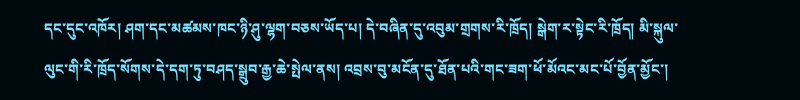དང་དུང་འཁོར། ཤག་དང་མཚམས་ཁང་ཉི་ཤུ་ལྷག་བཅས་ཡོད་པ། དེ་བཞིན་དུ་འབུམ་གྲགས་རི་ཁྲོད། སྒེག་ར་སྟེང་རི་ཁྲོད། མི་སྐུལ་ལུང་གི་རི་ཁྲོད་སོགས་དེ་དག་ཏུ་བཤད་སྒྲུབ་རྒྱ་ཆེ་སྤེལ་ནས། འབྲས་བུ་མངོན་དུ་ཐོན་པའི་གང་ཟག་ཕོ་མོའང་མང་པོ་བྱོན་མྱོང་།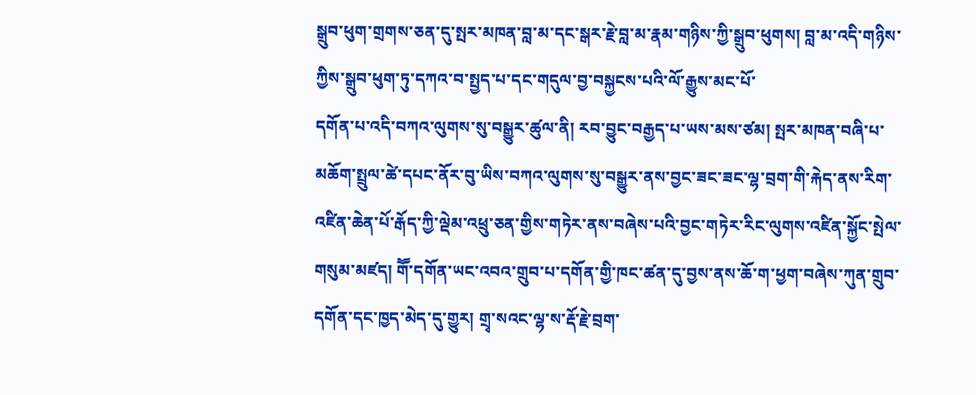སྒྲུབ་ཕུག་གྲགས་ཅན་དུ་སྤར་མཁན་བླ་མ་དང་སྒར་རྗེ་བླ་མ་རྣམ་གཉིས་ཀྱི་སྒྲུབ་ཕུགས། བླ་མ་འདི་གཉིས་ཀྱིས་སྒྲུབ་ཕུག་ཏུ་དཀའ་བ་སྤྱད་པ་དང་གདུལ་བྱ་བསྐྱངས་པའི་ལོ་རྒྱུས་མང་པོ་
དགོན་པ་འདི་བཀའ་ལུགས་སུ་བསྒྱུར་ཚུལ་ནི། རབ་བྱུང་བརྒྱད་པ་ཡས་མས་ཙམ། སྤར་མཁན་བཞི་པ་མཆོག་སྤྲུལ་ཚེ་དཔང་ནོར་བུ་ཡིས་བཀའ་ལུགས་སུ་བསྒྱུར་ནས་བྱང་ཟང་ཟང་ལྷ་བྲག་གི་རྐེད་ནས་རིག་འཛིན་ཆེན་པོ་རྒོད་ཀྱི་ལྡེམ་འཕྲུ་ཅན་གྱིས་གཏེར་ནས་བཞེས་པའི་བྱང་གཏེར་རིང་ལུགས་འཛིན་སྐྱོང་སྤེལ་གསུམ་མཛད། གཽ་དགོན་ཡང་འབའ་གྲུབ་པ་དགོན་གྱི་ཁང་ཚན་དུ་བྱས་ནས་ཆོ་ག་ཕྱག་བཞེས་ཀུན་གྲུབ་དགོན་དང་ཁྱད་མེད་དུ་གྱུར། གྲྭ་སའང་ལྷ་ས་རྡོ་རྗེ་བྲག་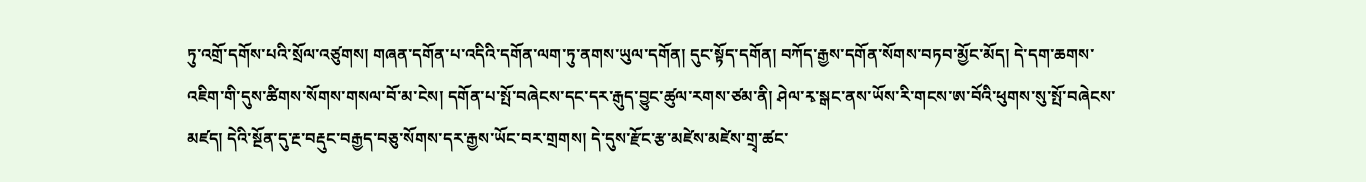ཏུ་འགྲོ་དགོས་པའི་སྲོལ་འཙུགས། གཞན་དགོན་པ་འདིའི་དགོན་ལག་ཏུ་ནགས་ཡུལ་དགོན། དུང་སྟོད་དགོན། བཀོད་རྒྱས་དགོན་སོགས་བཏབ་མྱོང་མོད། དེ་དག་ཆགས་འཇིག་གི་དུས་ཚིགས་སོགས་གསལ་བོ་མ་ངེས། དགོན་པ་སྤོ་བཞེངས་དང་དར་རྒུད་བྱུང་ཚུལ་རགས་ཙམ་ནི། ཤེལ་རྭ་སྒང་ནས་ཡོས་རི་གངས་ཨ་བོའི་ཕུགས་སུ་སྤོ་བཞེངས་མཛད། དེའི་སྔོན་དུ་རྔ་བརྡུང་བརྒྱད་བཅུ་སོགས་དར་རྒྱས་ཡོང་བར་གྲགས། དེ་དུས་རྫོང་རྩ་མཛེས་མཛེས་གྲྭ་ཚང་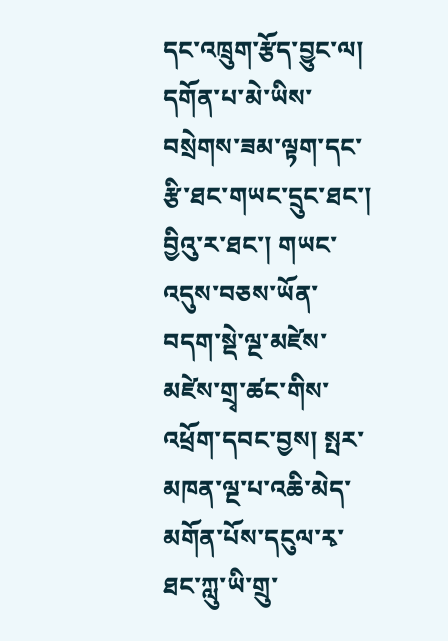དང་འཁྲུག་རྩོད་བྱུང་ལ། དགོན་པ་མེ་ཡིས་བསྲེགས་ཟམ་ལྟག་དང་རྩི་ཐང་གཡང་དྲུང་ཐང་། བྱིའུ་ར་ཐང་། གཡང་འདུས་བཅས་ཡོན་བདག་སྡེ་ལྔ་མཛེས་མཛེས་གྲྭ་ཚང་གིས་འཕྲོག་དབང་བྱས། སྤར་མཁན་ལྔ་པ་འཆི་མེད་མགོན་པོས་དངུལ་རྭ་ཐང་ཀླུ་ཡི་གྲུ་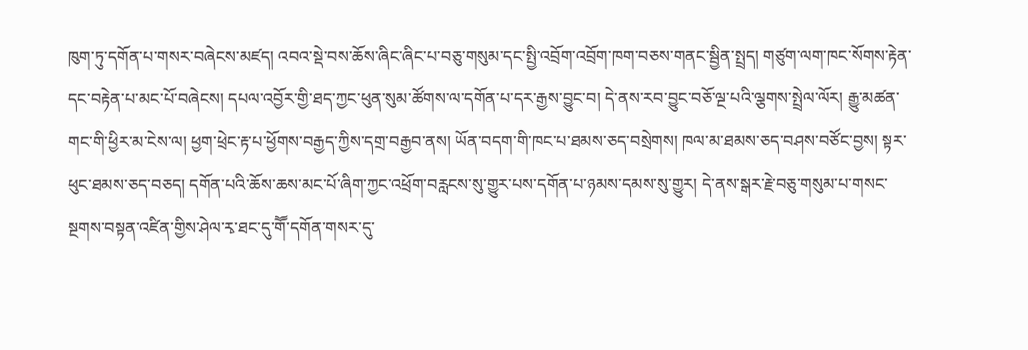ཁུག་ཏུ་དགོན་པ་གསར་བཞེངས་མཛད། འབའ་སྡེ་བས་ཆོས་ཞིང་ཞིང་པ་བཅུ་གསུམ་དང་སྤྱི་འབྲོག་འབྲོག་ཁག་བཅས་གནང་སྦྱིན་སྤྲད། གཙུག་ལག་ཁང་སོགས་རྟེན་དང་བརྟེན་པ་མང་པོ་བཞེངས། དཔལ་འབྱོར་གྱི་ཐད་ཀྱང་ཕུན་སུམ་ཚོགས་ལ་དགོན་པ་དར་རྒྱས་བྱུང་བ། དེ་ནས་རབ་བྱུང་བཅོ་ལྔ་པའི་ལྕགས་སྤྲེལ་ལོར། རྒྱུ་མཚན་གང་གི་ཕྱིར་མ་ངེས་ལ། ཕྱག་ཕྲེང་རྟ་པ་ཕྱོགས་བརྒྱད་ཀྱིས་དགྲ་བརྒྱབ་ནས། ཡོན་བདག་གི་ཁང་པ་ཐམས་ཅད་བསྲེགས། ཁལ་མ་ཐམས་ཅད་བཤས་བཙོང་བྱས། སྟར་ཕུང་ཐམས་ཅད་བཅད། དགོན་པའི་ཆོས་ཆས་མང་པོ་ཞིག་ཀྱང་འཕྲོག་བརླངས་སུ་གྱུར་པས་དགོན་པ་ཉམས་དམས་སུ་གྱུར། དེ་ནས་སྒར་རྗེ་བཅུ་གསུམ་པ་གསང་སྔགས་བསྟན་འཛིན་གྱིས་ཤེལ་རྭ་ཐང་དུ་གཽ་དགོན་གསར་དུ་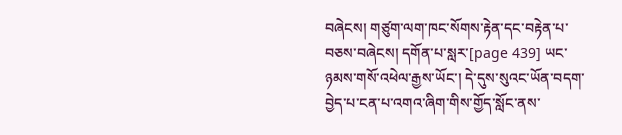བཞེངས། གཙུག་ལག་ཁང་སོགས་རྟེན་དང་བརྟེན་པ་བཅས་བཞེངས། དགོན་པ་སླར་[page 439] ཡང་ཉམས་གསོ་འཕེལ་རྒྱས་ཡོང་། དེ་དུས་སུའང་ཡོན་བདག་བྱེད་པ་ངན་པ་འགའ་ཞིག་གིས་གྱོད་སློང་ནས་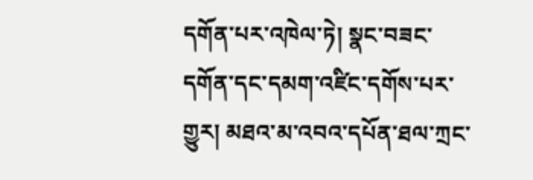དགོན་པར་འཁེལ་ཏེ། སྣང་བཟང་དགོན་དང་དམག་འཛིང་དགོས་པར་གྱུར། མཐའ་མ་འབའ་དཔོན་ཐལ་ཀྲང་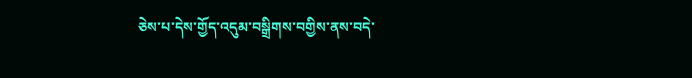ཅེས་པ་དེས་གྱོད་འདུམ་བསྒྲིགས་བགྱིས་ནས་བདེ་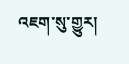འཇག་སུ་གྱུར།